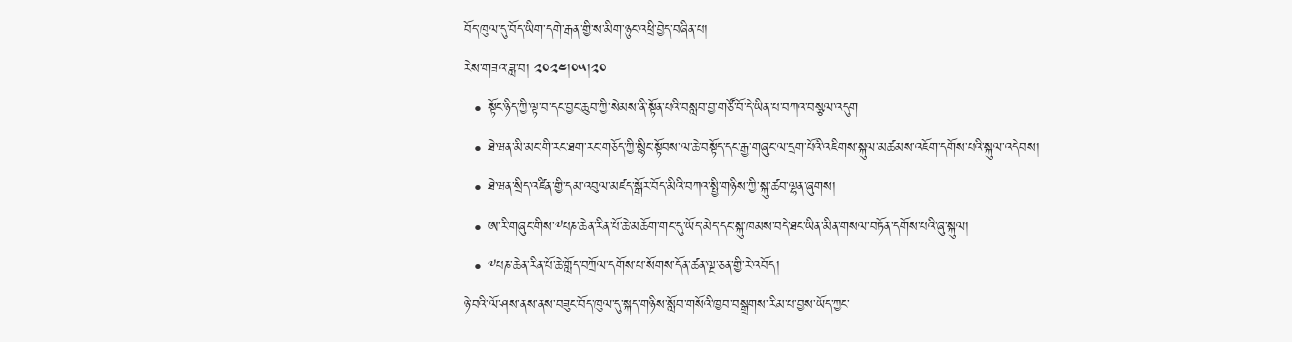བོད་ཁུལ་དུ་བོད་ཡིག་དགེ་རྒན་གྱི་ས་མིག་ཉུང་འཕྲི་བྱེད་བཞིན་པ།
རེས་གཟའ་ཟླ་བ། ༢༠༢༤།༠༥།༢༠
  • སྟོང་ཉིད་ཀྱི་ལྟ་བ་དང་བྱང་ཆུབ་ཀྱི་སེམས་ནི་སྟོན་པའི་བསླབ་བྱ་གཙོ་བོ་དེ་ཡིན་པ་བཀའ་བསྩལ་འདུག
  • ཐེ་ཝན་མི་མང་གི་རང་ཐག་རང་གཅོད་ཀྱི་སྙིང་སྟོབས་ལ་ཆེ་བསྟོད་དང་རྒྱ་གཞུང་ལ་དྲག་པོའི་འཇིགས་སྐུལ་མཚམས་འཇོག་དགོས་པའི་སྐུལ་འདེབས།
  • ཐེ་ཝན་སྲིད་འཛིན་གྱི་དམ་འབུལ་མཛད་སྒོར་བོད་མིའི་བཀའ་སྤྱི་གཉིས་ཀྱི་སྐུ་ཚབ་ལྷན་ཞུགས།
  • ཨ་རི་གཞུང་གིས་༸པཎ་ཆེན་རིན་པོ་ཆེ་མཆོག་གང་དུ་ཡོད་མེད་དང་སྐུ་ཁམས་བདེ་ཐང་ཡིན་མིན་གསལ་བཏོན་དགོས་པའི་ཞུ་སྐུལ།
  • ༸པཎ་ཆེན་རིན་པོ་ཆེ་གློད་བཀྲོལ་དགོས་པ་སོགས་དོན་ཚན་ལྔ་ཅན་གྱི་རེ་འབོད།
ཉེ་བའི་ལོ་ཤས་ནས་ནས་བཟུང་བོད་ཁུལ་དུ་སྐད་གཉིས་སློབ་གསོའི་ཁྱབ་བསྒྲགས་རིམ་པ་བྱས་ཡོད་ཀྱང་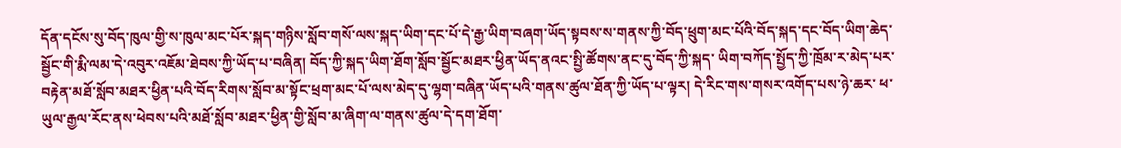དོན་དངོས་སུ་བོད་ཁུལ་གྱི་ས་ཁུལ་མང་པོར་སྐད་གཉིས་སློབ་གསོ་ལས་སྐད་ཡིག་དང་པོ་དེ་རྒྱ་ཡིག་བཞག་ཡོད་སྟབས་ས་གནས་ཀྱི་བོད་ཕྲུག་མང་པོའི་བོད་སྐད་དང་བོད་ཡིག་ཆེད་སྦྱོང་གི་རྨི་ལམ་དེ་འབུར་འཇོམ་ཐེབས་ཀྱི་ཡོད་པ་བཞིན། བོད་ཀྱི་སྐད་ཡིག་ཐོག་སློབ་སྦྱོང་མཐར་ཕྱིན་ཡོད་ནའང་སྤྱི་ཚོགས་ནང་དུ་བོད་ཀྱི་སྐད་ ཡིག་བཀོད་སྤྱོད་ཀྱི་ཁྲོམ་ར་མེད་པར་བརྟེན་མཐོ་སློབ་མཐར་ཕྱིན་པའི་བོད་རིགས་སློབ་མ་སྟོང་ཕྲག་མང་པོ་ལས་མེད་དུ་ལྷག་བཞིན་ཡོད་པའི་གནས་ཚུལ་ཐོན་ཀྱི་ཡོད་པ་ལྟར། དེ་རིང་གས་གསར་འགོད་པས་ཉེ་ཆར་ ཕ་ཡུལ་རྒྱལ་རོང་ནས་ཕེབས་པའི་མཐོ་སློབ་མཐར་ཕྱིན་གྱི་སློབ་མ་ཞིག་ལ་གནས་ཚུལ་དེ་དག་ཐོག་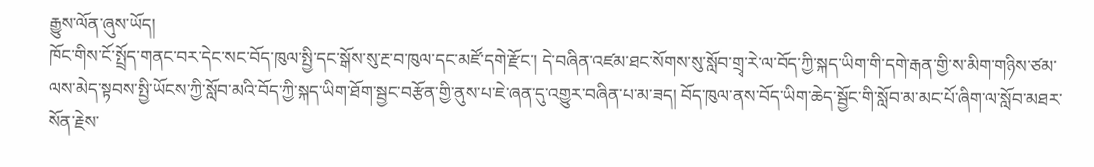རྒྱུས་ལོན་ཞུས་ཡོད།
ཁོང་གིས་ངོ་སྤྲོད་གནང་བར་དེང་སང་བོད་ཁུལ་སྤྱི་དང་སྒོས་སུ་རྔ་བ་ཁུལ་དང་མཛོ་དགེ་རྫོང་། དེ་བཞིན་འཛམ་ཐང་སོགས་སུ་སློབ་གྲྭ་རེ་ལ་བོད་ཀྱི་སྐད་ཡིག་གི་དགེ་རྒན་གྱི་ས་མིག་གཉིས་ཙམ་ལས་མེད་སྟབས་སྤྱི་ཡོངས་ཀྱི་སློབ་མའི་བོད་ཀྱི་སྐད་ཡིག་ཐོག་སྦྱང་བརྩོན་གྱི་ནུས་པ་ཇེ་ཞན་དུ་འགྱུར་བཞིན་པ་མ་ཟད། བོད་ཁུལ་ནས་བོད་ཡིག་ཆེད་སྦྱོང་གི་སློབ་མ་མང་པོ་ཞིག་ལ་སློབ་མཐར་སོན་རྗེས་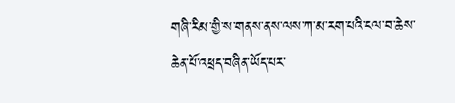གཞི་རིམ་གྱི་ས་གནས་ནས་ལས་ཀ་མ་རག་པའི་ངལ་བ་ཆེས་ཆེན་པོ་འཕྲད་བཞིན་ཡོད་པར་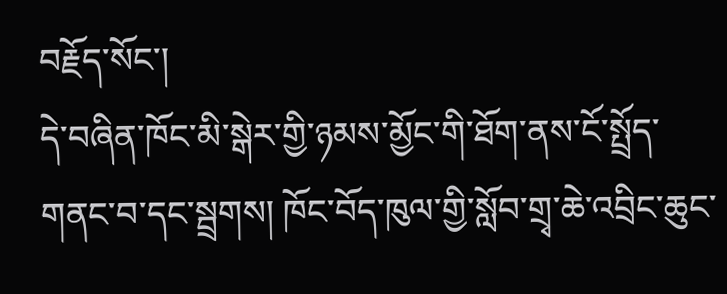བརྗོད་སོང་།
དེ་བཞིན་ཁོང་མི་སྒེར་གྱི་ཉམས་མྱོང་གི་ཐོག་ནས་ངོ་སྤྲོད་གནང་བ་དང་སྦྲགས། ཁོང་བོད་ཁུལ་གྱི་སློབ་གྲྭ་ཆེ་འབྲིང་ཆུང་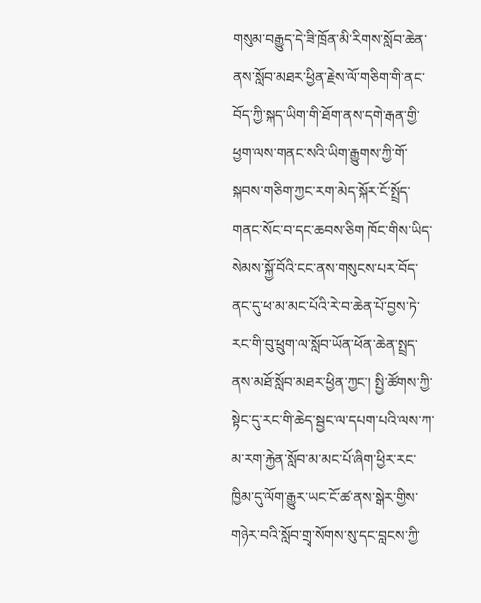གསུམ་བརྒྱུད་དེ་ཟི་ཁྲོན་མི་རིགས་སློབ་ཆེན་ནས་སློབ་མཐར་ཕྱིན་རྗེས་ལོ་གཅིག་གི་ནང་བོད་ཀྱི་སྐད་ཡིག་གི་ཐོག་ནས་དགེ་རྒན་གྱི་ཕྱག་ལས་གནང་སའི་ཡིག་རྒྱུགས་ཀྱི་གོ་སྐབས་གཅིག་ཀྱང་རག་མེད་སྐོར་ངོ་སྤྲོད་གནང་སོང་བ་དང་ཆབས་ཅིག ཁོང་གིས་ཡིད་སེམས་སྐྱོ་བོའི་ངང་ནས་གསུངས་པར་བོད་ནང་དུ་ཕ་མ་མང་པོའི་རེ་བ་ཆེན་པོ་བྱས་ཏེ་རང་གི་བུ་ཕྲུག་ལ་སློབ་ཡོན་ཕོན་ཆེན་སྤྲད་ནས་མཐོ་སློབ་མཐར་ཕྱིན་ཀྱང་། སྤྱི་ཚོགས་ཀྱི་སྟེང་དུ་རང་གི་ཆེད་སྦྱང་ལ་དཔག་པའི་ལས་ཀ་མ་རག་རྐྱེན་སློབ་མ་མང་པོ་ཞིག་ཕྱིར་རང་ཁྱིམ་དུ་ལོག་རྒྱུར་ཡང་ངོ་ཚ་ནས་སྒེར་གྱིས་གཉེར་བའི་སློབ་གྲྭ་སོགས་སུ་དང་བླངས་ཀྱི་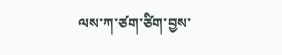ལས་ཀ་ཙག་ཙིག་བྱས་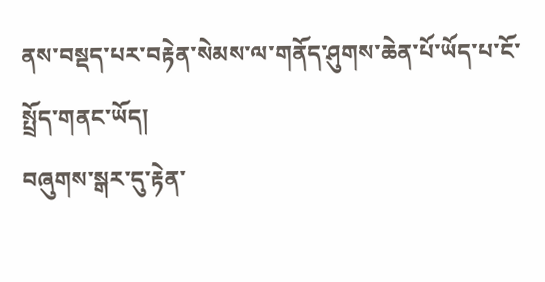ནས་བསྡད་པར་བརྟེན་སེམས་ལ་གནོད་ཤུགས་ཆེན་པོ་ཡོད་པ་ངོ་སྤྲོད་གནང་ཡོད།
བཞུགས་སྒར་དུ་རྟེན་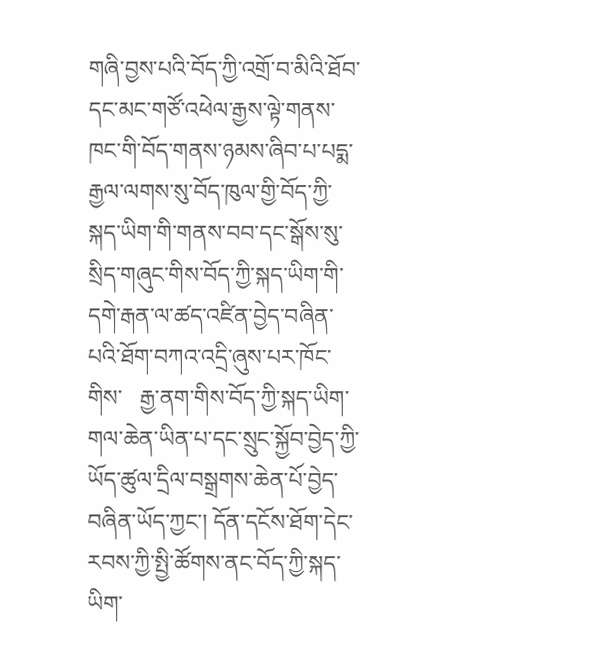གཞི་བྱས་པའི་བོད་ཀྱི་འགྲོ་བ་མིའི་ཐོབ་དང་མང་གཙོ་འཕེལ་རྒྱས་ལྟེ་གནས་ཁང་གི་བོད་གནས་ཉམས་ཞིབ་པ་པདྨ་རྒྱལ་ལགས་སུ་བོད་ཁུལ་གྱི་བོད་ཀྱི་སྐད་ཡིག་གི་གནས་བབ་དང་སྒོས་སུ་སྲིད་གཞུང་གིས་བོད་ཀྱི་སྐད་ཡིག་གི་དགེ་རྒན་ལ་ཚད་འཛིན་བྱེད་བཞིན་པའི་ཐོག་བཀའ་འདྲི་ཞུས་པར་ཁོང་གིས་   རྒྱ་ནག་གིས་བོད་ཀྱི་སྐད་ཡིག་གལ་ཆེན་ཡིན་པ་དང་སྲུང་སྐྱོབ་བྱེད་ཀྱི་ཡོད་ཚུལ་དྲིལ་བསྒྲགས་ཆེན་པོ་བྱེད་བཞིན་ཡོད་ཀྱང་། དོན་དངོས་ཐོག་དེང་རབས་ཀྱི་སྤྱི་ཚོགས་ནང་བོད་ཀྱི་སྐད་ཡིག་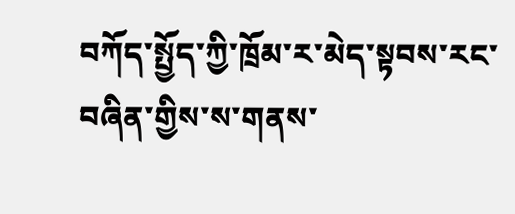བཀོད་སྤྱོད་ཀྱི་ཁྲོམ་ར་མེད་སྟབས་རང་བཞིན་གྱིས་ས་གནས་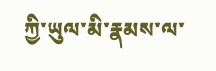ཀྱི་ཡུལ་མི་རྣམས་ལ་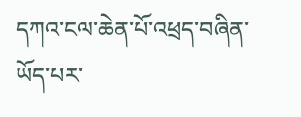དཀའ་ངལ་ཆེན་པོ་འཕྲད་བཞིན་ཡོད་པར་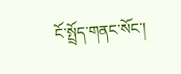ངོ་སྤྲོད་གནང་སོང་།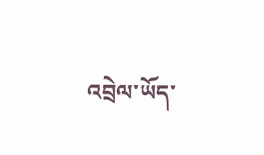འབྲེལ་ཡོད་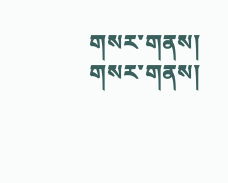གསར་གནས།
གསར་གནས།